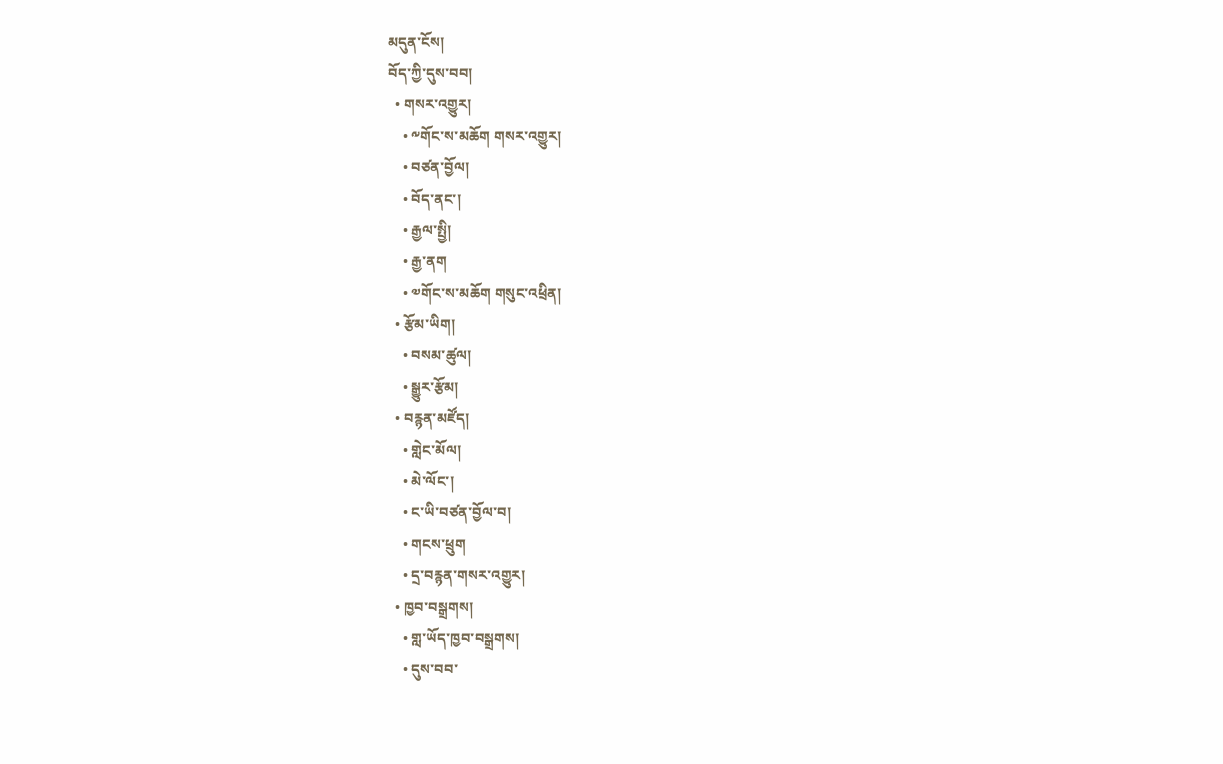མདུན་ངོས།
བོད་ཀྱི་དུས་བབ།
  • གསར་འགྱུར།
    • ༸གོང་ས་མཆོག གསར་འགྱུར།
    • བཙན་བྱོལ།
    • བོད་ནང་།
    • རྒྱལ་སྤྱི།
    • རྒྱ་ནག
    • ༧གོང་ས་མཆོག གསུང་འཕྲིན།
  • རྩོམ་ཡིག།
    • བསམ་ཚུལ།
    • སྒྱུར་རྩོམ།
  • བརྙན་མཛོད།
    • གླེང་མོལ།
    • མེ་ལོང་།
    • ང་ཡི་བཙན་བྱོལ་བ།
    • གངས་ཕྲུག
    • དྲ་བརྙན་གསར་འགྱུར།
  • ཁྱབ་བསྒྲགས།
    • གླ་ཡོད་ཁྱབ་བསྒྲགས།
    • དུས་བབ་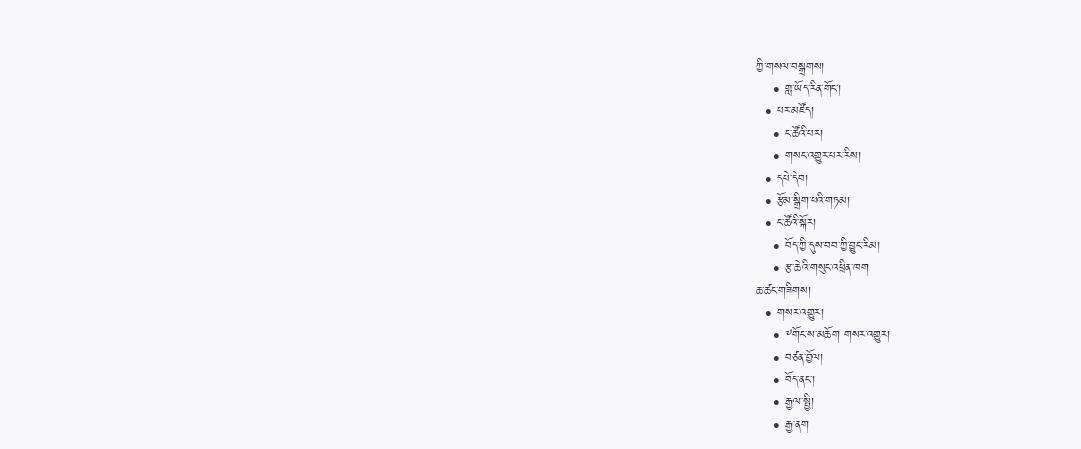ཀྱི་གསལ་བསྒྲགས།
    • གླ་ཡོད་རིན་གོང་།
  • པར་མཛོད།
    • ང་ཚོའི་པར།
    • གསང་འགྱུར་པར་རིས།
  • དཔེ་དེབ།
  • རྩོམ་སྒྲིག་པའི་གཏམ།
  • ང་ཚོའི་སྐོར།
    • བོད་ཀྱི་དུས་བབ་ཀྱི་བྱུང་རིམ།
    • རྩ་ཆེའི་གསུང་འཕྲིན་ཁག
ཆ་ཚང་གཟིགས།
  • གསར་འགྱུར།
    • ༸གོང་ས་མཆོག གསར་འགྱུར།
    • བཙན་བྱོལ།
    • བོད་ནང་།
    • རྒྱལ་སྤྱི།
    • རྒྱ་ནག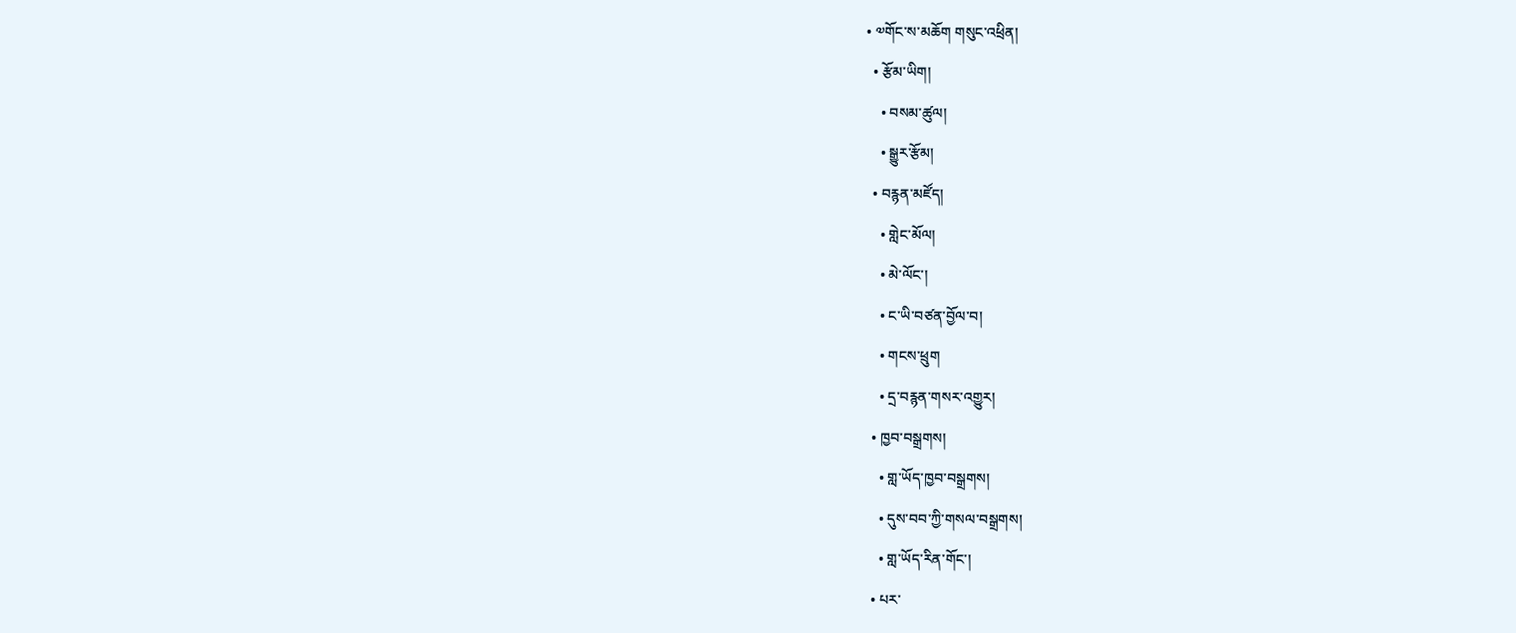• ༧གོང་ས་མཆོག གསུང་འཕྲིན།
  • རྩོམ་ཡིག།
    • བསམ་ཚུལ།
    • སྒྱུར་རྩོམ།
  • བརྙན་མཛོད།
    • གླེང་མོལ།
    • མེ་ལོང་།
    • ང་ཡི་བཙན་བྱོལ་བ།
    • གངས་ཕྲུག
    • དྲ་བརྙན་གསར་འགྱུར།
  • ཁྱབ་བསྒྲགས།
    • གླ་ཡོད་ཁྱབ་བསྒྲགས།
    • དུས་བབ་ཀྱི་གསལ་བསྒྲགས།
    • གླ་ཡོད་རིན་གོང་།
  • པར་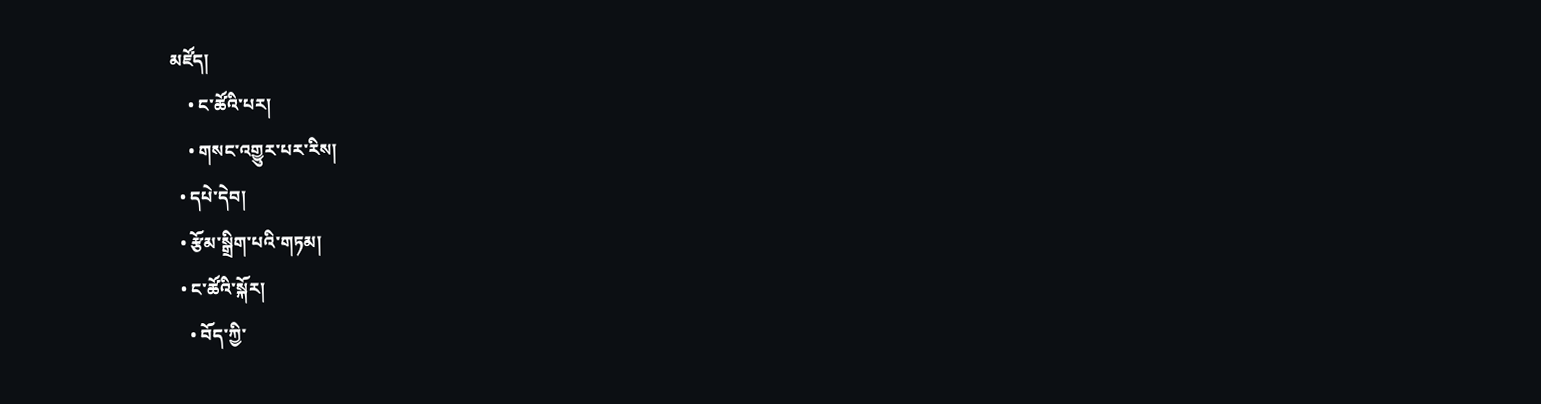མཛོད།
    • ང་ཚོའི་པར།
    • གསང་འགྱུར་པར་རིས།
  • དཔེ་དེབ།
  • རྩོམ་སྒྲིག་པའི་གཏམ།
  • ང་ཚོའི་སྐོར།
    • བོད་ཀྱི་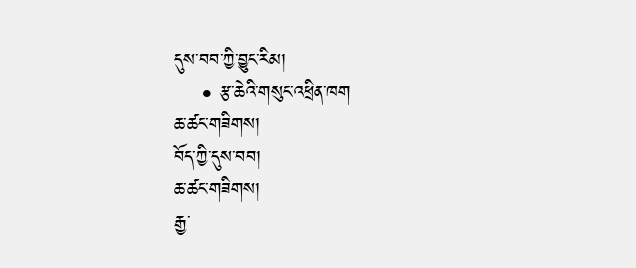དུས་བབ་ཀྱི་བྱུང་རིམ།
    • རྩ་ཆེའི་གསུང་འཕྲིན་ཁག
ཆ་ཚང་གཟིགས།
བོད་ཀྱི་དུས་བབ།
ཆ་ཚང་གཟིགས།
རྒྱ་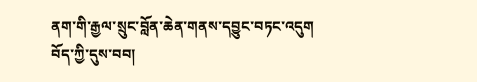ནག་གི་རྒྱལ་སྲུང་བློན་ཆེན་གནས་དབྱུང་བཏང་འདུག
བོད་ཀྱི་དུས་བབ།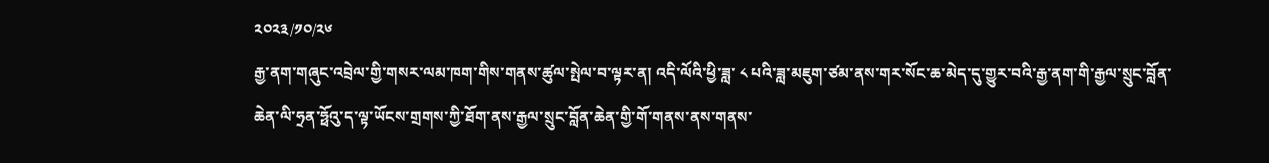༢༠༢༣/༡༠/༢༦
རྒྱ་ནག་གཞུང་འབྲེལ་གྱི་གསར་ལམ་ཁག་གིས་གནས་ཚུལ་སྤེལ་བ་ལྟར་ན། འདི་ལོའི་ཕྱི་ཟླ་ ༨ པའི་ཟླ་མཇུག་ཙམ་ནས་གར་སོང་ཆ་མེད་དུ་གྱུར་བའི་རྒྱ་ནག་གི་རྒྱལ་སྲུང་བློན་ཆེན་ལི་ཧྲན་ཧྥོའུ་ད་ལྟ་ཡོངས་གྲགས་ཀྱི་ཐོག་ནས་རྒྱལ་སྲུང་བློན་ཆེན་གྱི་གོ་གནས་ནས་གནས་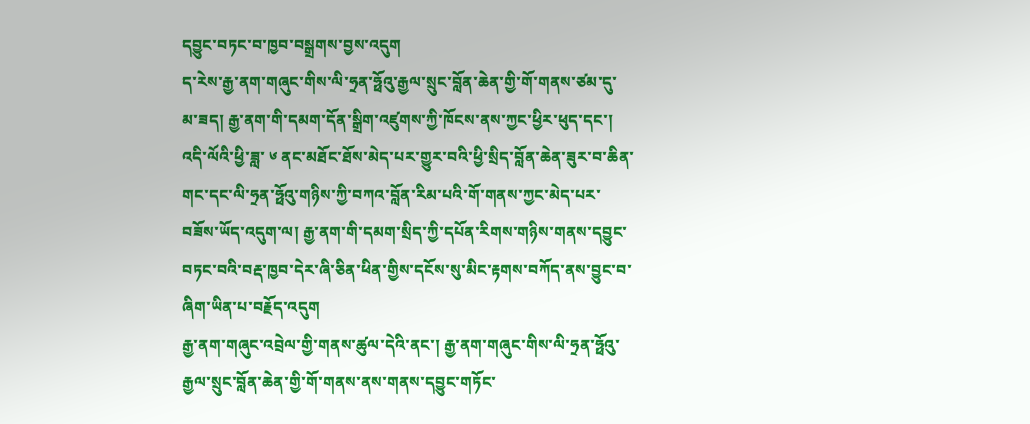དབྱུང་བཏང་བ་ཁྱབ་བསྒྲགས་བྱས་འདུག
ད་རེས་རྒྱ་ནག་གཞུང་གིས་ལི་ཧྲན་ཧྥོའུ་རྒྱལ་སྲུང་བློན་ཆེན་གྱི་གོ་གནས་ཙམ་དུ་མ་ཟད། རྒྱ་ནག་གི་དམག་དོན་སྒྲིག་འཛུགས་ཀྱི་ཁོངས་ནས་ཀྱང་ཕྱིར་ཕུད་དང་། འདི་ལོའི་ཕྱི་ཟླ་ ༦ ནང་མཐོང་ཐོས་མེད་པར་གྱུར་བའི་ཕྱི་སྲིད་བློན་ཆེན་ཟུར་བ་ཆིན་གང་དང་ལི་ཧྲན་ཧྥོའུ་གཉིས་ཀྱི་བཀའ་བློན་རིམ་པའི་གོ་གནས་ཀྱང་མེད་པར་བཟོས་ཡོད་འདུག་ལ། རྒྱ་ནག་གི་དམག་སྲིད་ཀྱི་དཔོན་རིགས་གཉིས་གནས་དབྱུང་བཏང་བའི་བརྡ་ཁྱབ་དེར་ཞི་ཅིན་ཕིན་གྱིས་དངོས་སུ་མིང་རྟགས་བཀོད་ནས་བྱུང་བ་ཞིག་ཡིན་པ་བརྗོད་འདུག
རྒྱ་ནག་གཞུང་འབྲེལ་གྱི་གནས་ཚུལ་དེའི་ནང་། རྒྱ་ནག་གཞུང་གིས་ལི་ཧྲན་ཧྥོའུ་རྒྱལ་སྲུང་བློན་ཆེན་གྱི་གོ་གནས་ནས་གནས་དབྱུང་གཏོང་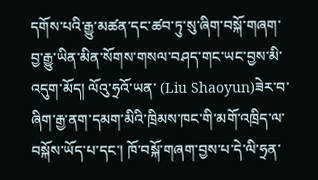དགོས་པའི་རྒྱུ་མཚན་དང་ཚབ་ཏུ་སུ་ཞིག་བསྐོ་གཞག་བྱ་རྒྱུ་ཡིན་མིན་སོགས་གསལ་བཤད་གང་ཡང་བྱས་མི་འདུག་མོད། ལོའུ་ཧྲའོ་ཡན་ (Liu Shaoyun)ཟེར་བ་ཞིག་རྒྱ་ནག་དམག་མིའི་ཁྲིམས་ཁང་གི་མགོ་འཁྲིད་ལ་བསྐོས་ཡོད་པ་དང་། ཁོ་བསྐོ་གཞག་བྱས་པ་དེ་ལི་ཧྲན་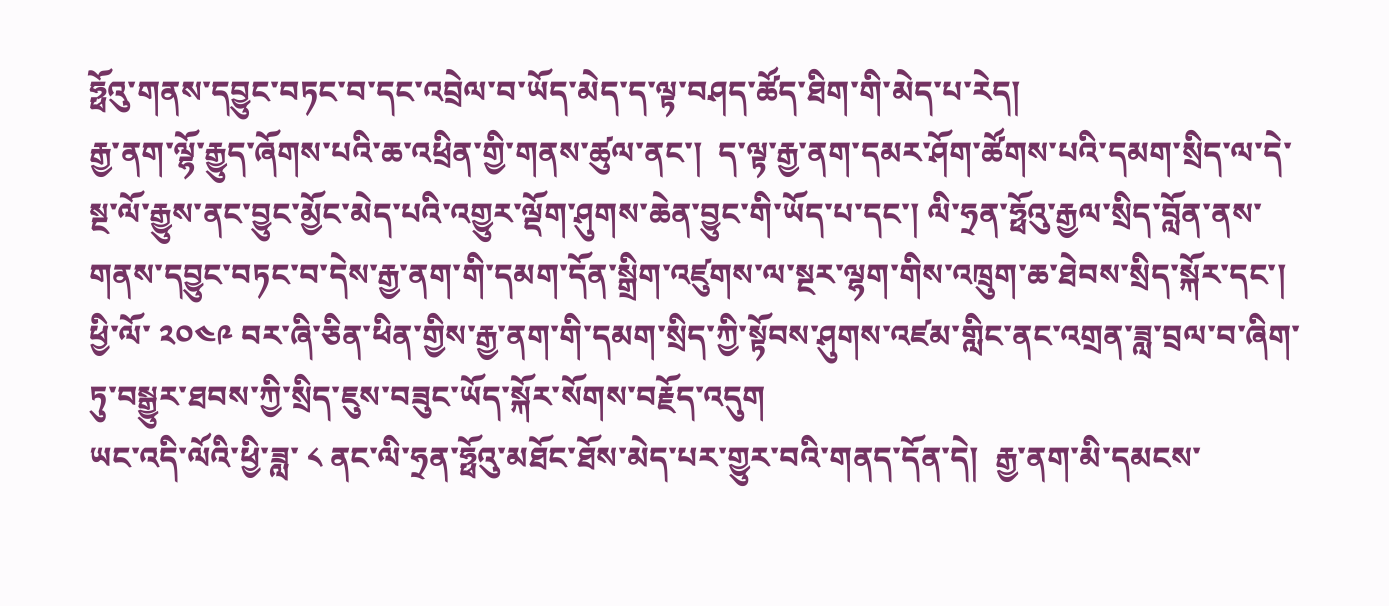ཧྥོའུ་གནས་དབྱུང་བཏང་བ་དང་འབྲེལ་བ་ཡོད་མེད་ད་ལྟ་བཤད་ཚོད་ཐིག་གི་མེད་པ་རེད།
རྒྱ་ནག་ལྷོ་རྒྱུད་ཞོགས་པའི་ཆ་འཕྲིན་གྱི་གནས་ཚུལ་ནང་།  ད་ལྟ་རྒྱ་ནག་དམར་ཤོག་ཚོགས་པའི་དམག་སྲིད་ལ་དེ་སྔ་ལོ་རྒྱུས་ནང་བྱུང་མྱོང་མེད་པའི་འགྱུར་ལྡོག་ཤུགས་ཆེན་བྱུང་གི་ཡོད་པ་དང་། ལི་ཧྲན་ཧྥོའུ་རྒྱལ་སྲིད་བློན་ནས་གནས་དབྱུང་བཏང་བ་དེས་རྒྱ་ནག་གི་དམག་དོན་སྒྲིག་འཛུགས་ལ་སྔར་ལྷག་གིས་འཁྲུག་ཆ་ཐེབས་སྲིད་སྐོར་དང་། ཕྱི་ལོ་ ༢༠༤༩ བར་ཞི་ཅིན་ཕིན་གྱིས་རྒྱ་ནག་གི་དམག་སྲིད་ཀྱི་སྟོབས་ཤུགས་འཛམ་གླིང་ནང་འགྲན་ཟླ་བྲལ་བ་ཞིག་ཏུ་བསྒྱུར་ཐབས་ཀྱི་སྲིད་ཇུས་བཟུང་ཡོད་སྐོར་སོགས་བརྗོད་འདུག
ཡང་འདི་ལོའི་ཕྱི་ཟླ་ ༨ ནང་ལི་ཧྲན་ཧྥོའུ་མཐོང་ཐོས་མེད་པར་གྱུར་བའི་གནད་དོན་དེ།  རྒྱ་ནག་མི་དམངས་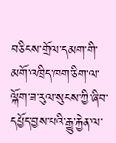བཅིངས་གྲོལ་དམག་གི་མགོ་འཁྲིད་ཁག་ཅིག་ལ་ལྐོག་ཟ་རུལ་སུངས་ཀྱི་ཞིབ་དཔྱོད་བྱས་པའི་རྒྱུ་རྐྱེན་ལ་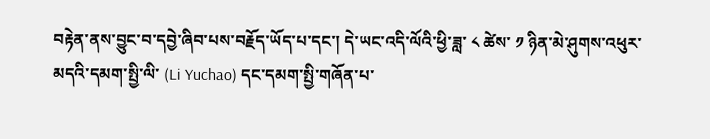བརྟེན་ནས་བྱུང་བ་དབྱེ་ཞིབ་པས་བརྗོད་ཡོད་པ་དང་། དེ་ཡང་འདི་ལོའི་ཕྱི་ཟླ་ ༨ ཚེས་ ༡ ཉིན་མེ་ཤུགས་འཕུར་མདའི་དམག་སྤྱི་ལི་ (Li Yuchao) དང་དམག་སྤྱི་གཞོན་པ་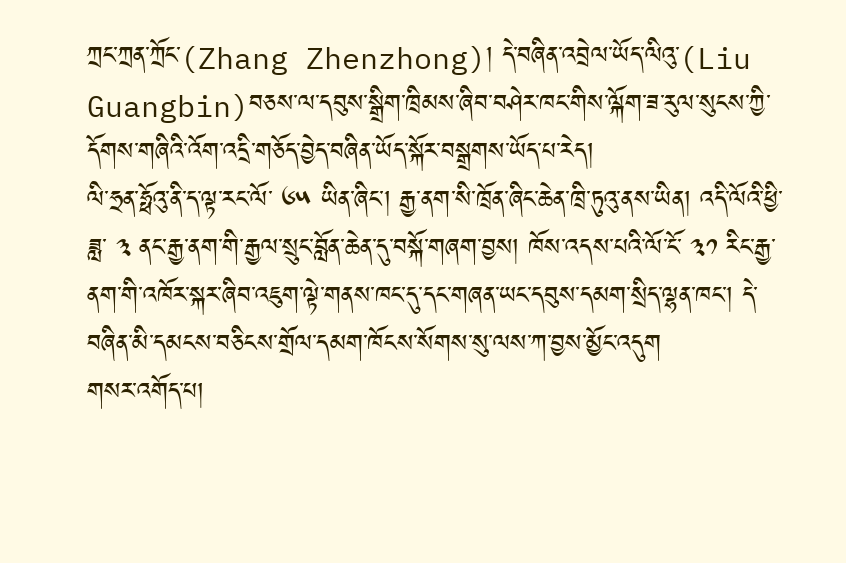ཀྲང་ཀྲན་ཀྲོང་(Zhang Zhenzhong)། དེ་བཞིན་འབྲེལ་ཡོད་ལིའུ་(Liu Guangbin)བཅས་ལ་དབུས་སྒྲིག་ཁྲིམས་ཞིབ་བཤེར་ཁང་གིས་ལྐོག་ཟ་རུལ་སུངས་ཀྱི་དོགས་གཞིའི་འོག་འདྲི་གཅོད་བྱེད་བཞིན་ཡོད་སྐོར་བསྒྲགས་ཡོད་པ་རེད།
ལི་ཧྲན་ཧྥོའུ་ནི་ད་ལྟ་རང་ལོ་ ༦༥ ཡིན་ཞིང་། རྒྱ་ནག་སི་ཁྲོན་ཞིང་ཆེན་ཁྲི་ཏུའུ་ནས་ཡིན། འདི་ལོའི་ཕྱི་ཟླ་ ༣ ནང་རྒྱ་ནག་གི་རྒྱལ་སྲུང་བློན་ཆེན་དུ་བསྐོ་གཞག་བྱས། ཁོས་འདས་པའི་ལོ་ངོ་ ༣༡ རིང་རྒྱ་ནག་གི་འཁོར་སྐར་ཞིབ་འཇུག་ལྟེ་གནས་ཁང་དུ་དང་གཞན་ཡང་དབུས་དམག་སྲིད་ལྷན་ཁང་། དེ་བཞིན་མི་དམངས་བཅིངས་གྲོལ་དམག་ཁོངས་སོགས་སུ་ལས་ཀ་བྱས་མྱོང་འདུག
གསར་འགོད་པ།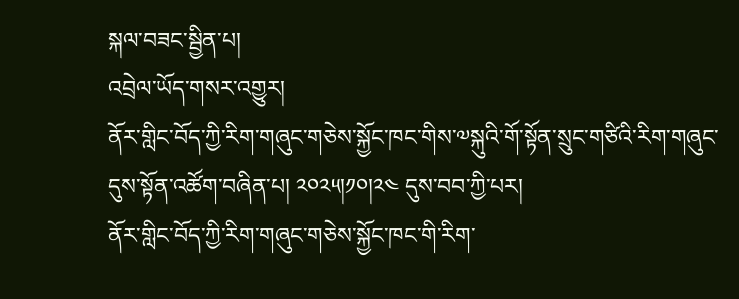སྐལ་བཟང་སྦྱིན་པ།
འབྲེལ་ཡོད་གསར་འགྱུར།
ནོར་གླིང་བོད་ཀྱི་རིག་གཞུང་གཅེས་སྐྱོང་ཁང་གིས་༧སྐུའི་གོ་སྟོན་སྲུང་གཙིའི་རིག་གཞུང་དུས་སྟོན་འཚོག་བཞིན་པ། ༢༠༢༥།༡༠།༢༤ དུས་བབ་ཀྱི་པར།
ནོར་གླིང་བོད་ཀྱི་རིག་གཞུང་གཅེས་སྐྱོང་ཁང་གི་རིག་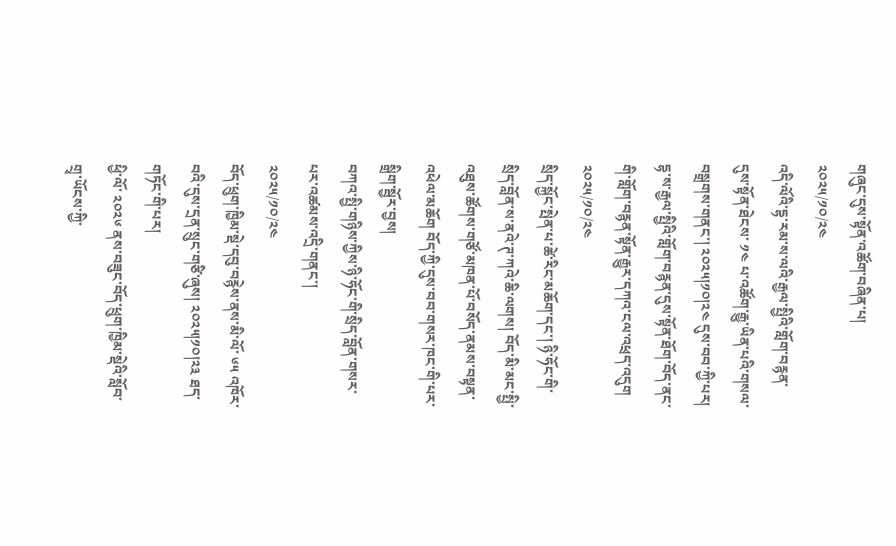གཞུང་དུས་སྟོན་འཚོག་བཞིན་པ།
༢༠༢༥/༡༠/༢༤
འདི་ལོའི་དྷ་རམ་ས་ལའི་རྒྱལ་སྤྱིའི་གློག་བརྙན་དུས་སྟོན་ཐེངས་ ༡༤ པ་འཚོག་རྒྱུ་ཡིན་པའི་གསལ་བསྒྲགས་གནང་། ༢༠༢༥།༡༠།༢༤ དུས་བབ་ཀྱི་པར།
དྷ་ས་རྒྱལ་སྤྱིའི་གློག་བརྙན་དུས་སྟོན་ཐོག་བོད་ནང་གི་གློག་བརྙན་སྟོན་རྒྱུར་དཀའ་ངལ་འཕྲད་འདུག
༢༠༢༥/༡༠/༢༤
སྲིད་སྐྱོང་སྤེན་པ་ཚེ་རིང་མཆོག་དང་། ཉི་ཧོང་གི་སྲིད་བློན་ས་ནའེ་ཊ་ཀའེ་ཆི་ལགས། བོད་མི་མང་སྤྱི་འཐུས་ཚོགས་གཙོ་མཁན་པོ་བསོད་ནམས་བསྟན་འཕེལ་མཆོག བོད་ཀྱི་དུས་བབ་གསར་ཁང་གི་པར་སྒྲིག་སྦྱོར་བྱས།
བཀའ་སྤྱི་གཉིས་ཀྱིས་ཉི་ཧོང་གི་སྲིད་བློན་གསར་པར་འཚམས་འདྲི་གནང་།
༢༠༢༥/༡༠/༢༤
བོད་ཕྲུག་ཁྱིམ་སྡེ་དབུ་བརྙེས་ནས་མི་ལོ་ ༦༥ འཁོར་བའི་དུས་དྲན་སྲུང་གཙི་ཞུས། ༢༠༢༥།༡༠།༢༣ ཐད་གཏོང་གི་པར།
ཕྱི་ལོ་ ༢༠༢༦ ནས་བཟུང་བོད་ཕྲུག་ཁྱིམ་སྡེའི་སློབ་གྲྭ་ཡོངས་ཀྱི་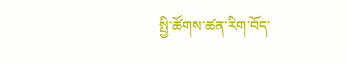སྤྱི་ཚོགས་ཚན་རིག་བོད་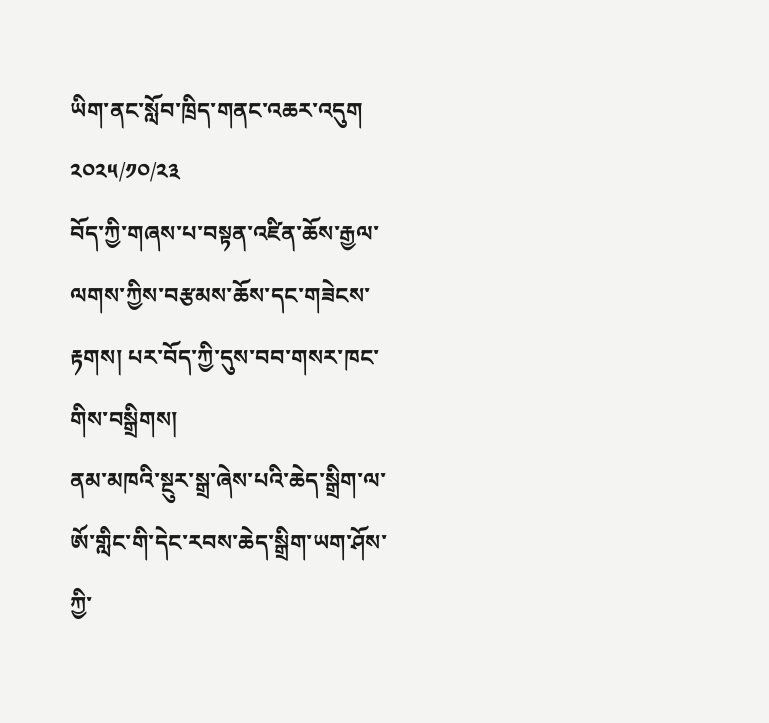ཡིག་ནང་སློབ་ཁྲིད་གནང་འཆར་འདུག
༢༠༢༥/༡༠/༢༣
བོད་ཀྱི་གཞས་པ་བསྟན་འཛིན་ཆོས་རྒྱལ་ལགས་ཀྱིས་བརྩམས་ཆོས་དང་གཟེངས་རྟགས། པར་བོད་ཀྱི་དུས་བབ་གསར་ཁང་གིས་བསྒྲིགས།
ནམ་མཁའི་སྔུར་སྒྲ་ཞེས་པའི་ཆེད་སྒྲིག་ལ་ཨོ་གླིང་གི་དེང་རབས་ཆེད་སྒྲིག་ཡག་ཤོས་ཀྱི་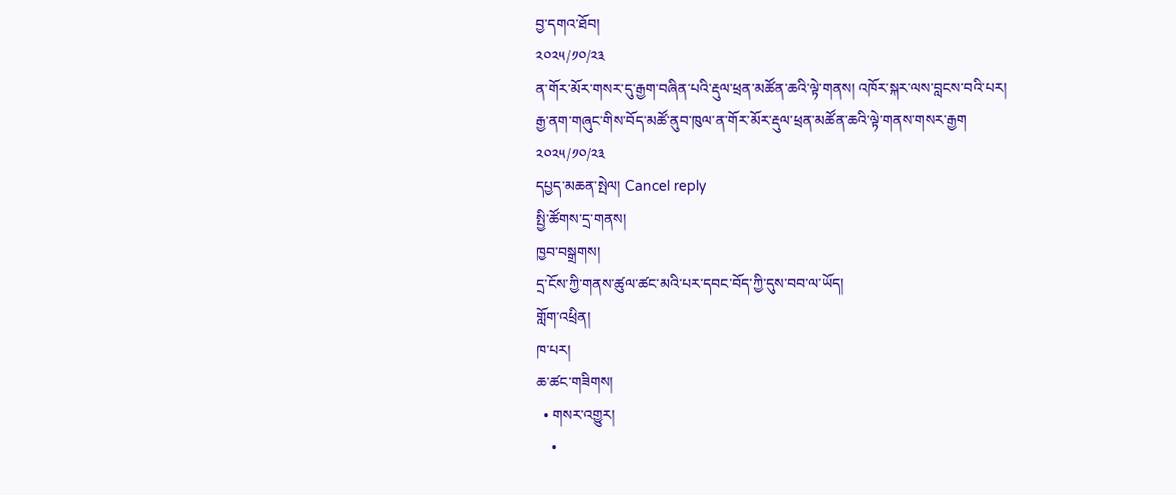བྱ་དགའ་ཐོབ།
༢༠༢༥/༡༠/༢༣
ན་གོར་མོར་གསར་དུ་རྒྱག་བཞིན་པའི་རྡུལ་ཕྲན་མཚོན་ཆའི་ལྟེ་གནས། འཁོར་སྐར་ལས་བླངས་བའི་པར།
རྒྱ་ནག་གཞུང་གིས་བོད་མཚོ་ནུབ་ཁུལ་ན་གོར་མོར་རྡུལ་ཕྲན་མཚོན་ཆའི་ལྟེ་གནས་གསར་རྒྱག
༢༠༢༥/༡༠/༢༣
དཔྱད་མཆན་སྤེལ། Cancel reply
སྤྱི་ཚོགས་དྲ་གནས།
ཁྱབ་བསྒྲགས།
དྲ་ངོས་ཀྱི་གནས་ཚུལ་ཚང་མའི་པར་དབང་བོད་ཀྱི་དུས་བབ་ལ་ཡོད།
གློག་འཕྲིན།
ཁ་པར།
ཆ་ཚང་གཟིགས།
  • གསར་འགྱུར།
    •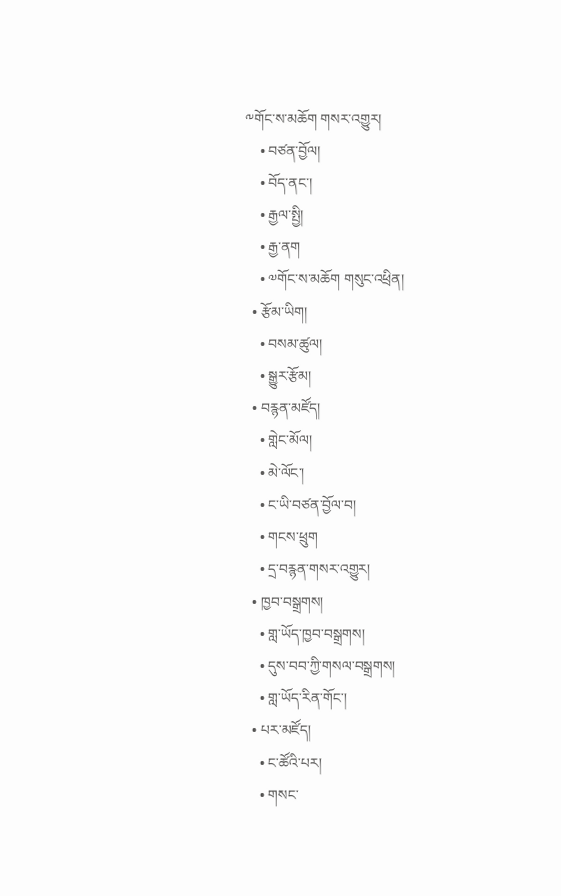༸གོང་ས་མཆོག གསར་འགྱུར།
    • བཙན་བྱོལ།
    • བོད་ནང་།
    • རྒྱལ་སྤྱི།
    • རྒྱ་ནག
    • ༧གོང་ས་མཆོག གསུང་འཕྲིན།
  • རྩོམ་ཡིག།
    • བསམ་ཚུལ།
    • སྒྱུར་རྩོམ།
  • བརྙན་མཛོད།
    • གླེང་མོལ།
    • མེ་ལོང་།
    • ང་ཡི་བཙན་བྱོལ་བ།
    • གངས་ཕྲུག
    • དྲ་བརྙན་གསར་འགྱུར།
  • ཁྱབ་བསྒྲགས།
    • གླ་ཡོད་ཁྱབ་བསྒྲགས།
    • དུས་བབ་ཀྱི་གསལ་བསྒྲགས།
    • གླ་ཡོད་རིན་གོང་།
  • པར་མཛོད།
    • ང་ཚོའི་པར།
    • གསང་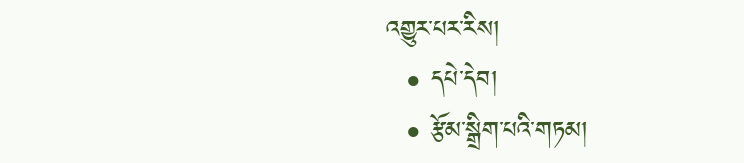འགྱུར་པར་རིས།
  • དཔེ་དེབ།
  • རྩོམ་སྒྲིག་པའི་གཏམ།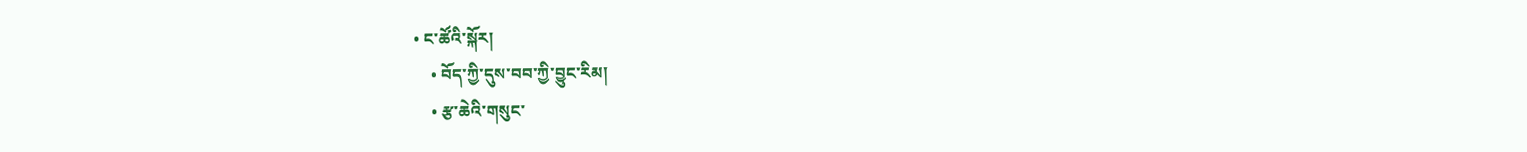• ང་ཚོའི་སྐོར།
    • བོད་ཀྱི་དུས་བབ་ཀྱི་བྱུང་རིམ།
    • རྩ་ཆེའི་གསུང་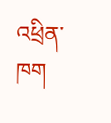འཕྲིན་ཁག